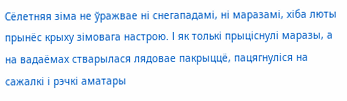Сёлетняя зіма не ўражвае ні снегападамі, ні маразамі, хіба люты прынёс крыху зімовага настрою. І як толькі прыціснулі маразы, а на вадаёмах стварылася лядовае пакрыццё, пацягнуліся на сажалкі і рэчкі аматары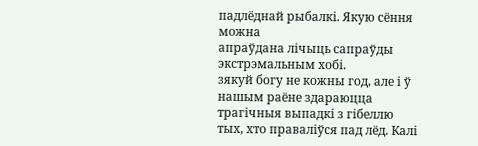падлёднай рыбалкі. Якую сёння можна
апраўдана лічыць сапраўды экстрэмальным хобі.
зякуй богу не кожны год, але і ў нашым раёне здараюцца трагічныя выпадкі з гібеллю тых, хто праваліўся пад лёд. Калі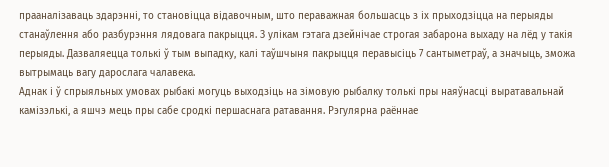прааналізаваць здарэнні, то становіцца відавочным, што пераважная большасць з іх прыходзіцца на перыяды станаўлення або разбурэння лядовага пакрыцця. З улікам гэтага дзейнічае строгая забарона выхаду на лёд у такія перыяды. Дазваляецца толькі ў тым выпадку, калі таўшчыня пакрыцця перавысіць 7 сантыметраў, а значыць, зможа вытрымаць вагу дарослага чалавека.
Аднак і ў спрыяльных умовах рыбакі могуць выходзіць на зімовую рыбалку толькі пры наяўнасці выратавальнай камізэлькі, а яшчэ мець пры сабе сродкі першаснага ратавання. Рэгулярна раённае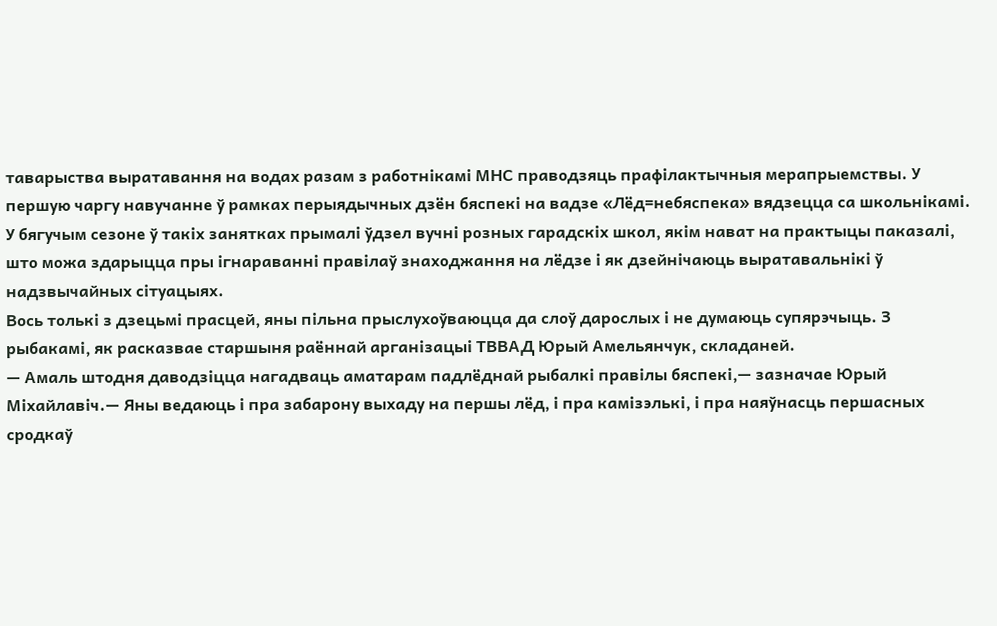таварыства выратавання на водах разам з работнікамі МНС праводзяць прафілактычныя мерапрыемствы. У першую чаргу навучанне ў рамках перыядычных дзён бяспекі на вадзе «Лёд=небяспека» вядзецца са школьнікамі. У бягучым сезоне ў такіх занятках прымалі ўдзел вучні розных гарадскіх школ, якім нават на практыцы паказалі, што можа здарыцца пры ігнараванні правілаў знаходжання на лёдзе і як дзейнічаюць выратавальнікі ў надзвычайных сітуацыях.
Вось толькі з дзецьмі прасцей, яны пільна прыслухоўваюцца да слоў дарослых і не думаюць супярэчыць. З рыбакамі, як расказвае старшыня раённай арганізацыі ТВВАД Юрый Амельянчук, складаней.
— Амаль штодня даводзіцца нагадваць аматарам падлёднай рыбалкі правілы бяспекі,— зазначае Юрый Міхайлавіч.— Яны ведаюць і пра забарону выхаду на першы лёд, і пра камізэлькі, і пра наяўнасць першасных сродкаў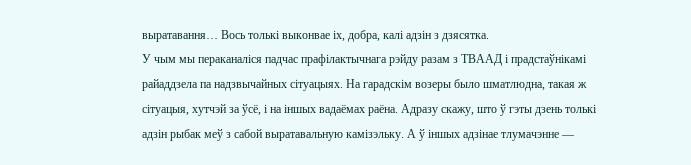выратавання… Вось толькі выконвае іх, добра, калі адзін з дзясятка.
У чым мы пераканаліся падчас прафілактычнага рэйду разам з ТВААД і прадстаўнікамі райаддзела па надзвычайных сітуацыях. На гарадскім возеры было шматлюдна, такая ж сітуацыя, хутчэй за ўсё, і на іншых вадаёмах раёна. Адразу скажу, што ў гэты дзень толькі адзін рыбак меў з сабой выратавальную камізэльку. А ў іншых адзінае тлумачэнне —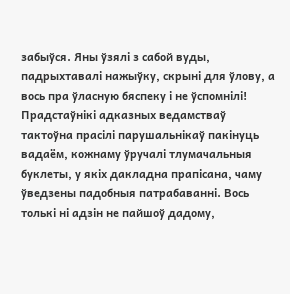забыўся. Яны ўзялі з сабой вуды, падрыхтавалі нажыўку, скрыні для ўлову, а вось пра ўласную бяспеку і не ўспомнілі! Прадстаўнікі адказных ведамстваў тактоўна прасілі парушальнікаў пакінуць вадаём, кожнаму ўручалі тлумачальныя буклеты, у якіх дакладна прапісана, чаму ўведзены падобныя патрабаванні. Вось толькі ні адзін не пайшоў дадому,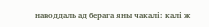наводдаль ад берага яны чакалі: калі ж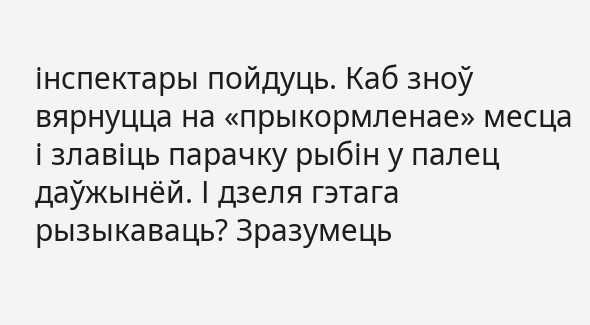інспектары пойдуць. Каб зноў вярнуцца на «прыкормленае» месца і злавіць парачку рыбін у палец даўжынёй. І дзеля гэтага рызыкаваць? Зразумець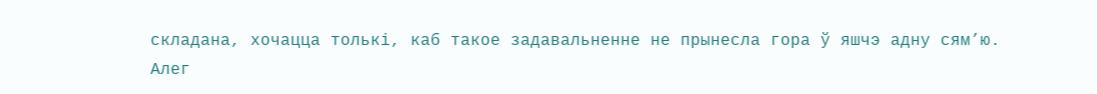складана, хочацца толькі, каб такое задавальненне не прынесла гора ў яшчэ адну сям’ю.
Алег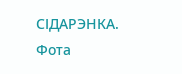СІДАРЭНКА.
Фота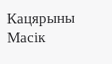Кацярыны Масік